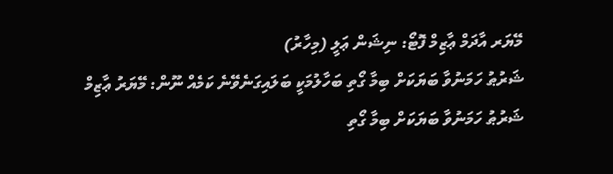މޭޔަރ އާދަމް ޢާޒިމް ފޮޓޯ: ނިޝަން ޢަލީ (މިހާރު)
ޝަރުޠު ހަމަނުވާ ބަޔަކަށް ބިމާ ގޯތި ބަހާލުމަކީ ބަލައިގަނެވޭނެ ކަމެއް ނޫން: މޭޔަރު ޢާޒިމް
ޝަރުޠު ހަމަނުވާ ބަޔަކަށް ބިމާ ގޯތި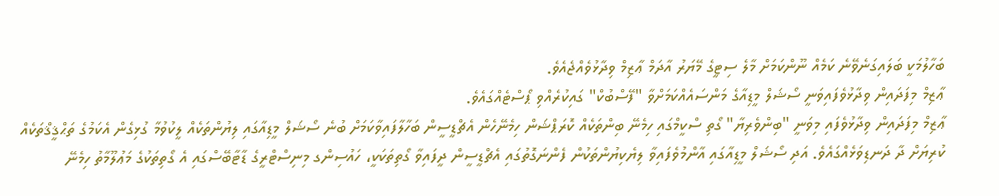ބަހާލުމަކީ ބަލައިގަނެވޭނެ ކަމެއް ނޫންކަމަށް މާލެ ސިޓީގެ މޭޔަރު އާދަމް ޢާޒިމް ވިދާޅުވެއްޖެއެވެ.
ޢާޒިމް މިފަދައިން ވިދާޅުވެފައިވަނީ ސޯޝަލް މީޑިއާގެ މަންސައެއްކަމަށްވާ "ފޭސްބުކް" ގައިކުރެއްވި ޕޯސްޓެއްގައެވެ.
ޢާޒިމް މިފަދައިން ވިދާޅުވެފައި މިވަނީ "ބިންވެރިޔާ" ގޯތި ސްކީމްގައި ހިމެނޭ ބިންތަކެއް ކޮރަޕްޝަން ހިމެނޭހެން އެޗްޑީސީން ބަހާލާފައިވާކަމަށް ބުނެ ސޯޝަލް މީޑިއާގައި ލިޔުންތަކެއް ލީކުވުމާ ގުޅިގެން އެކަމުގެ ތަޙްޤީޤްތަކެއް ކުރިޔަށް ދާ ދަނޑިވަޅެއްގައެވެ. އަދި ސޯޝަލް މީޑިއާގައި އާންމުވެފައިވާ ލިޔެކިޔުންތަކުން ފެންނަގޮތުގައި އެޗްޑީސީން ދީފައިވާ ގޯތިތަކަކީ، ހައުސިންގ މިނިސްޓްރީގެ ޑާޓާބޭސްގައި އެ ގޯތިތަކުގެ މަޢުލޫމާތު ހިމެނޭ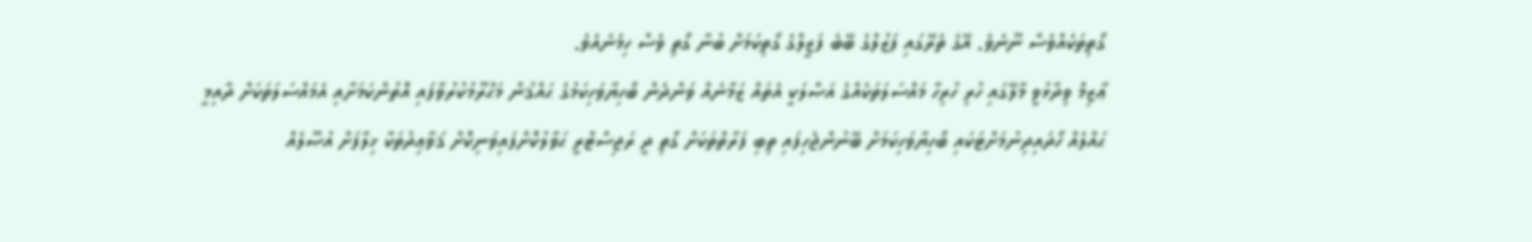ގޯތިތަކެއްވެސް ނޫނެވެ. އޭގެ ތެރޭގައި ފަޒުލްގެ ބޭބެ ފަޒީލްގެ ގޯތިކަމަށް ބުނާ ގޯތި ވެސް ހިމެނެއެވެ.
ޢާޒިމް ވިދާޅުވީ މާލޭގައި ހުރި ހުރިހާ މައްސަލަތަކެއްގެ އަޞްލަކީ އެތައް ޒަމާނެއް ވަންދެން ބޯހިޔާވަހިކަމުގެ ޙައްޤުން މަޙްރޫމުކުރުވާފައި އޮތުންކަމަށާއި އެމައްސަލަތަކަށް ދާއިމީ ޙައްލެއް ހޯދައިދިނުމަށްޓަކައި ބޯހިޔާވަހިކަމަށް ބޭނުންޖެހިފައި ތިބި ފަރާތްތަކަށް ގޯތި ދީ ރަޖިސްޓްރީ ޙަވާލުކޮށްފައިވަނިކޮށް ޤަވާޢިދުތަކާ ޚިލާފަށް އުޞޫލެއް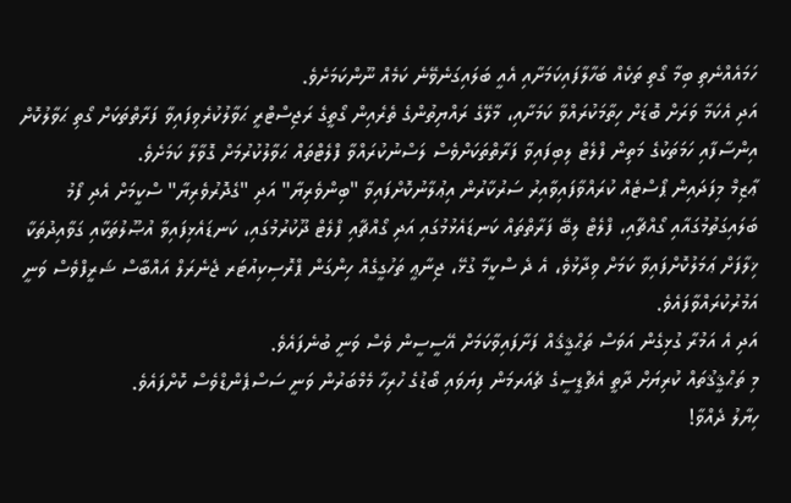ހަމައެއްނެތި ބިމާ ގޯތި ތަކެއް ބަހާލާފައިކަމަށާއި އެއީ ބަލައިގަނެވޭނެ ކަމެއް ނޫންކަމަށެވެ.
އަދި އެކަމާ ވަރަށް ބޮޑަށް ހިތާމަކުރައްވާ ކަމަށާއި، މާލޭގެ ރައްޔިތުންގެ ތެރެއިން ގޯތީގެ ރަޖިސްޓްރީ ޙަވާލުކުރެވިފައިވާ ފަރާތްތަކަށް ގޯތި ޙަވާލުކޮށް އިންސާފާއި ހަމަތަކުގެ މަތިން ފްލެޓް ލިބިފައިވާ ފަރާތްތަކަށްވެސް ލަސްނުކުރައްވާ ފްލެޓްތައް ޙަވާލުކުރުމަށް ގޮވާލާ ކަމަށެވެ.
ޢާޒިމް މިފަދައިން ޕޯސްޓެއް ކުރައްވާފައިވާއިރު ސަރުކާރުން އިޢުލާނުކޮށްފައިވާ "ބިންވެރިޔާ" އަދި "ގެދޮރުވެރިޔާ" ސްކީމަށް އެދި ފޯމު ބަލައިގަތުމުގައާއި ގޯއްޗާއި، ފްލެޓް ލިބޭ ފަރާތްތައް ކަނޑައެޅުމުގައި އަދި ގޯއްޗާއި ފްލެޓް ދޫކުރުމުގައި، ކަނޑައެޅިފައިވާ އުޞޫލުތަކާއި ގަވާއިދުތަކާ ޚިލާފަށް ޢަމަލުކޮށްފައިވާ ކަމަށް ވިދާޅުވެ، އެ ދެ ސްކީމާ ގުޅޭ، ޖިނާޢީ ތަހުގީގެއް ހިންގަން ޕްރޮސިކިއުޓަރ ޖެނެރަލް އައްބާސް ޝަރީފްވެސް ވަނީ އަމުރުކުރައްވާފައެވެ.
އަދި އެ އަމުރާ ގުޅިގެން އަވަސް ތަޙްޤީޤެއް ފަށާފައިވާކަމަށް އޭސީސީން ވެސް ވަނީ ބުނެފައެވެ.
މި ތަޙްޤީޤުތައް ކުރިޔަށް ދާތީ އެޗްޑީސީގެ ޗެއަރމަން ފިޔަވައި ބޯޑުގެ ހުރިހާ މެމްބަރުން ވަނީ ސަސްޕެންޑްވެސް ކޮށްފައެވެ.
ހިޔާލު ދެއްވާ!